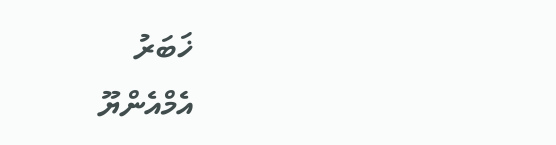ޚަބަރު
އެމްއެންޔޫ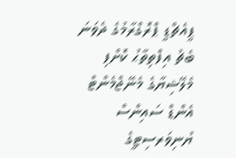ޕީއެޗްޑީ ޕްރޮގްރާމުގެ ދެވަނަ ބެޗު އިފްތިތާޙު ކޮށްފި
މެލޭޝިޔާގެ މެނޭޖްމެންޓް އެންޑް ސައިންސް ޔުނިވަރސިޓީގެ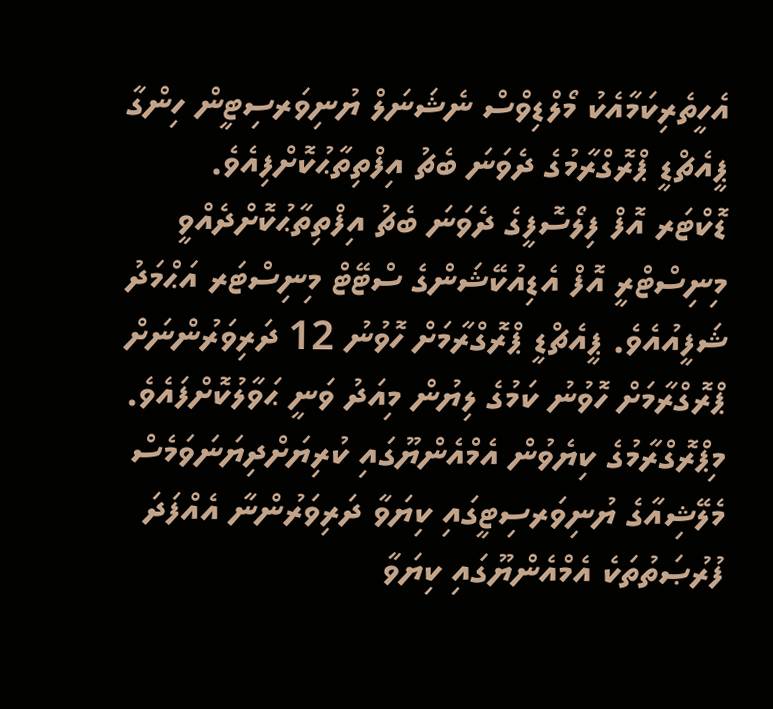އެހީތެރިކަމާއެކު މޯލްޑިވްސް ނެޝަނަލް ޔުނިވަރސިޓީން ހިންގާ ޕީއެޗްޑީ ޕްރޮގްރާމުގެ ދެވަނަ ބެޗު އިފްތިތާޙުކޮށްފިއެވެ.
ޑޮކްޓަރ އޮފް ފިލޯސޮފީގެ ދެވަނަ ބެޗު އިފްތިތާޙުކޮށްދެއްވީ މިނިސްޓްރީ އޮފް އެޑިއުކޭޝަންގެ ސްޓޭޓް މިނިސްޓަރ އަޙްމަދު ޝަފީއުއެވެ. ޕީއެޗްޑީ ޕްރޮގްރާމަށް ހޮވުނު 12 ދަރިވަރުންނަށް ޕްރޮގްރާމަށް ހޮވުނު ކަމުގެ ލިޔުން މިއަދު ވަނީ ޙަވާލުކޮށްފައެވެ.
މިޕްރޮގްރާމުގެ ކިޔެވުން އެމްއެންޔޫގައި ކުރިޔަށްދިޔަނަވަމެސް މެލޭޝިއާގެ ޔުނިވަރސިޓީގައި ކިޔަވާ ދަރިވަރުންނާ އެއްފަދަ ފުރުޞަތުތަކެ އެމްއެންޔޫގައި ކިޔަވާ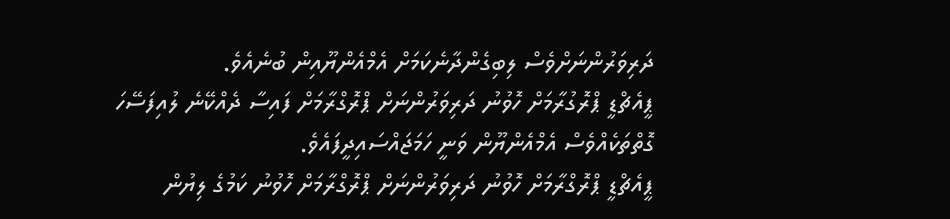ދަރިވަރުންނަށްވެސް ލިބިގެންދާނެކަމަށް އެމްއެންޔޫއިން ބުނެއެވެ.
ޕީއެޗްޑީ ޕްރޮގުރާމަށް ހޮވުނު ދަރިވަރުންނަށް ޕްރޮގްރާމަށް ފައިސާ ދެއްކޭނެ ލުއިފަސޭހަ ގޮތްތަކެއްވެސް އެމްއެންޔޫން ވަނީ ހަމަޖައްސައިދީފައެވެ.
ޕީއެޗްޑީ ޕްރޮގްރާމަށް ހޮވުނު ދަރިވަރުންނަށް ޕްރޮގްރާމަށް ހޮވުނު ކަމުގެ ލިޔުން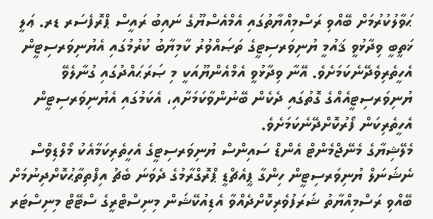ޙަވާލުކުރުމަށް ބޭއްވި ރަސްމިއްޔާތުގައި އެމްއެސްޔޫގެ ނައިބު ރައީސް ޕްރޮފެސަރ ޑރ. ޢަލީ ޚަތީބީ ވިދާޅުވީ ޤައުމީ ޔުނިވަރސިޓީގެ ތަޞައްވުރު ކާމިޔާބު ކުރުމުގައި އެޔުނިވަރސިޓީން އެހީތެރިވެދޭނެކަމަށެވެ. އޭނާ ވިދާޅުވީ އެމްއެންޔޫއަކީ މި ޞަރަޙައްދުގައި ގުނާލެވޭ ޔުނިވަރސިޓީއެއްގެ ގޮތުގައި ދެކެން ބޭނުންވާކަމަށާއި، އެކަމުގައި އެޔުނިވަރސިޓީން އެހީތެރިކަން ފޯރުކޮށްދޭނެކަމަށެވެ.
މެލޭޝިޔާގެ މެނޭޖްމެންޓް އެންޑް ސައިންސް ޔުނިވަރސިޓީގެ އެހީތެރިކަމާއެކު މޯލްޑިވްސް ނެޝަނަލް ޔުނިވަރސިޓީން ހިންގާ ޕީއެޗްޑީ ޕްރޮގްރާމުގެ ދެވަނަ ބެޗު އިފްތިތާޙުކޮށްދިނުމަށް ބޭއްވި ރަސްމިއްޔާތު ޝަރަފުވެރިކޮށްދެއްވާ އެޑިއުކޭޝަން މިނިސްޓްރީގެ ސްޓޭޓް މިނިސްޓަރ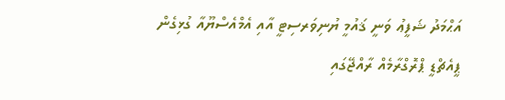އަޙްމަދު ޝަފީޢު ވަނީ ޤައުމީ ޔުނިވަރސިޓީ އާއި އެމްއެސްޔޫއާ ގުޅިގެން ޕީއެޗްޑީ ޕްރޮގްރާމެއް ރާއްޖޭގައި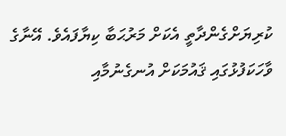ކުރިޔަށްގެންދާތީ އެކަށް މަރުޙަބާ ކިޔާފައެވެ. އޭނާގެ ވާހަކަފުޅުގައި ޤައުމަކަށް އުނގެނުމާއި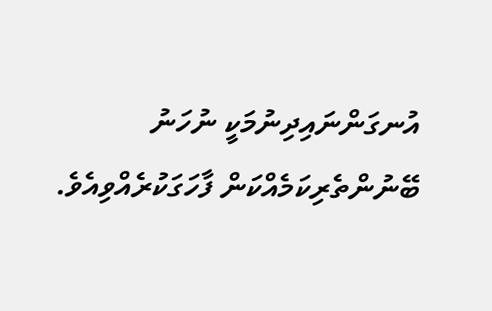އުނގަންނައިދިނުމަކީ ނުހަނު ބޭނުންތެރިކަމެއްކަން ފާހަގަކުރެއްވިއެވެ.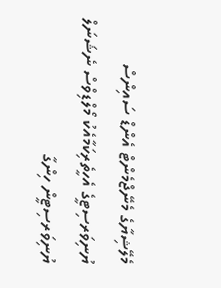މެލޭޝިޔާގެ މެނޭޖްމެންޓް އެންޑް ސައިންސް ޔުނިވަރސިޓީގެ އެހީތެރިކަމާއެކު މޯލްޑިވްސް ނެޝަނަލް ޔުނިވަރސިޓީން ހިންގާ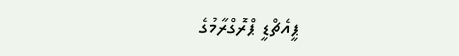ޕީއެޗްޑީ ޕްރޮގްރާމުގެ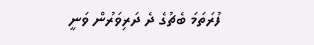ފުރަތަމަ ބެޗުގެ ދެ ދަރިވަރުން ވަނީ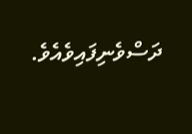ދަސްވެނިފައިވެއެވެ.